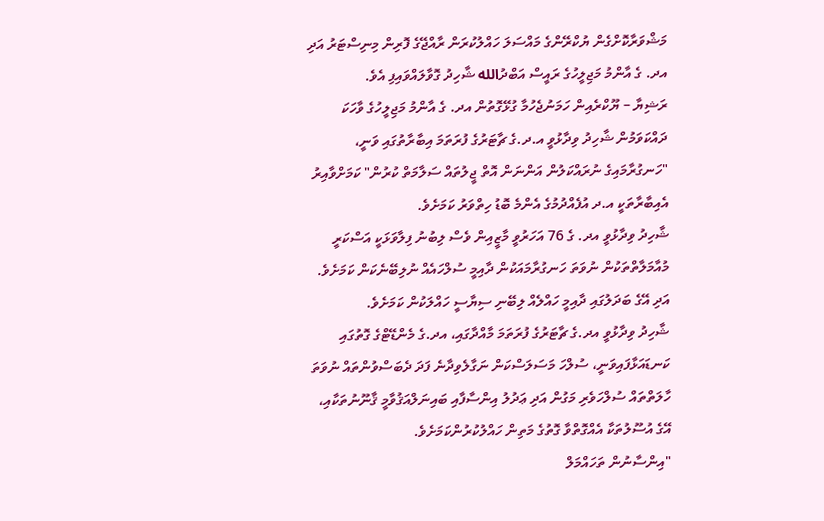މަޝްވަރާކޮށްގެން ޔުކްރޭންގެ މައްސަލަ ހައްލުކުރަން ރާއްޖޭގެ ފޮރިން މިނިސްޓަރު އަދި އދ. ގެ އާންމު މަޖިލީހުގެ ރައީސް އަބްދުالله ޝާހިދު ގޮވާލައްވައިފި އެވެ.
ރަޝިޔާ – ޔޫކްރެއިން ހަމަނުޖެހުމާ ގުޅޭގޮތުން އދ. ގެ އާންމު މަޖިލީހުގެ ވާހަކަ ދައްކަވަމުން ޝާހިދު ވިދާޅުވީ އ.ދ.ގެ ޗާޓަރުގެ ފުރަތަމަ އިބާރާތުގައި ވަނީ، "ހަނގުރާމައިގެ ނުރައްކަލުން އަންނަން އޮތް ޖީލުތައް ސަލާމަތް ކުރުން" ކަމަށްވާއިރު އެއިބާރާތަކީ އ.ދ އުފެއްދުމުގެ އެންމެ ބޮޑު ހިތްވަރު ކަމަށެވެ.
ޝާހިދު ވިދާޅުވީ އދ. ގެ 76 އަހަރުވީ މާޒީއިން ވެސް ލިބުނު ފިލާވަޅަކީ އަސްކަރީ މުއާމަލާތްތަކުން ނުވަތަ ހަނގުރާމައަކުން ދާއިމީ ސުލްހައެއް ނުލިބޭނެކަން ކަމަށެވެ. އަދި އޭގެ ބަދަލުގައި ދާއިމީ ހައްލެއް ލިބޭނި ސިޔާސީ ހައްލަކުން ކަމަށެވެ.
ޝާހިދު ވިދާޅުވީ އދ.ގެ ޗާޓަރުގެ ފުރަތަމަ މާއްދާގައި، އދ.ގެ މެންޑޭޓްގެ ގޮތުގައި ކަނޑައަޅާފައިވަނީ، ސުލްހަ މަސަލަސްކަން ނަގާލެވިދާނެ ފަދަ ދެބަސްވުންތައް ނުވަތަ ހާލަތްތައް ސުލްހަވެރި މަގުން އަދި ޢަދުލު އިންސާފާއި ބައިނަލްއަޤުވާމީ ޤާނޫނުތަކާއި، އޭގެ އުސޫލުތަކާ އެއްގޮތްވާ ގޮތުގެ މަތިން ހައްލުކުރުންކަމަށެވެ.
"އިންސާނުން ތަހައްމަލް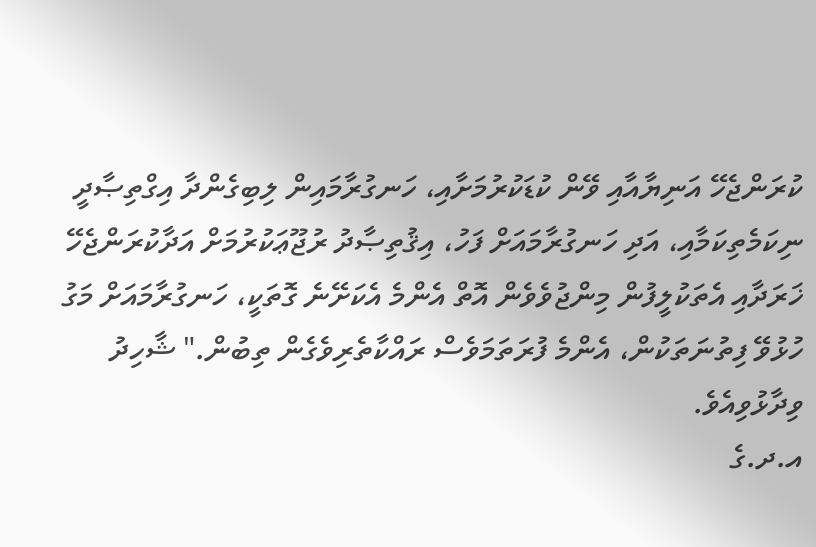ކުރަންޖެހޭ އަނިޔާއާއި ވޭން ކުޑަކުރުމަށާއި، ހަނގުރާމައިން ލިބިގެންދާ އިގްތިޞާދީ ނިކަމެތިކަމާއި، އަދި ހަނގުރާމައަށް ފަހު، އިޤުތިޞާދު ރުޖޫޢަކުރުމަށް އަދާކުރަންޖެހޭ ޚަރަދާއި އެތަކުލީފުން މިންޖުވެވެން އޮތް އެންމެ އެކަށޭނެ ގޮތަކީ، ހަނގުރާމައަށް މަގު ހުޅުވޭ ފިތުނަތަކުން، އެންމެ ފުރަތަމަވެސް ރައްކާތެރިވެގެން ތިބުން." ޝާހިދު ވިދާޅުވިއެވެ.
އ.ދ.ގެ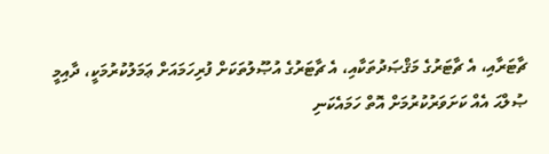ޗާޓަރާއި، އެ ޗާޓަރުގެ މަޤްޞަދުތަކާއި، އެ ޗާޓަރުގެ އުޞޫލުތަކަށް ފުރިހަމައަށް ޢަމަލުކުރުމަކީ، ދާއިމީ ޞުލްޙަ އެއް ކަށަވަރުކުރުމަށް އޮތް ހަމައެކަނި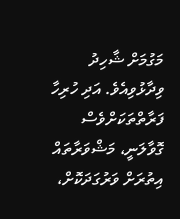މަގުމަށް ޝާހިދު ވިދާޅުވިއެވެ. އަދި ހުރިހާ ފަރާތްތަކަށްވެސް ގޮވާލަނީ، މަޝްވަރާތައް އިތުރަށް ވަރުގަދަކޮށް،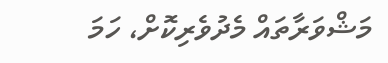މަޝްވަރާތައް މެދުވެރިކޮށް، ހަމަ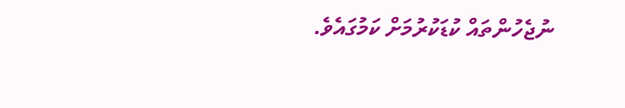ނުޖެހުންތައް ކުޑަކުރުމަށް ކަމުގައެވެ.